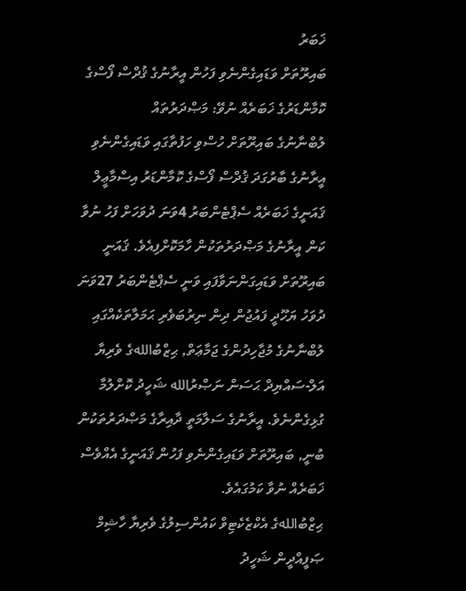ޚަބަރު
ބައިރޫތަށް ވަޑައިގެންނެވި ފަހުން އީރާނުގެ ޤުދްސް ފޯސްގެ ކޮމާންޑަރުގެ ޚަބަރެއް ނުވޭ: މަޞްދަރުތައް
ލުބްނާނުގެ ބައިރޫތަށް ހުސްވި ހަފުތާގައި ވަޑައިގެންނެވި އީރާނުގެ ބާރުގަދަ ޤުދްސް ފޯސްގެ ކޮމާންޑަރު އިސްމާޢީލް ޤައަނީގެ ޚަބަރެއް ސެޕްޓެންބަރު 4ވަނަ ދުވަހަށް ފަހު ނުވާ ކަން އީރާނުގެ މަޞްދަރުތަކުން ހާމަކޮށްފިއެވެ. ޤައަނީ ބައިރޫތަށް ވަޑައިގަންނަވާފައި ވަނީ ސެޕްޓެންބަރު 27ވަނަ ދުވަހު ޔަހޫދީ ފައުޖުން ދިން ނިރުބަވެރި ޙަމަލާތަކެއްގައި ލުބްނާނުގެ މުޖާހިދުންގެ ޖަމާޢަތް, ޙިޒްބުاللهގެ ވެރިޔާ އަލް-ސައްޔިދް ޙަސަން ނަޞްރުالله ޝަހީދު ކޮށްލުމާ ގުޅިގެންނެވެ. އީރާނުގެ ސަލާމަތީ ދާއިރާގެ މަޞްދަރުތަކުން ބުނީ, ބައިރޫތަށް ވަޑައިގެންނެވި ފަހުން ޤައަނީގެ އެއްވެސް ޚަބަރެއް ނުވާ ކަމުގައެވެ.
ޙިޒްބުاللهގެ އެކްޒެކެޓިވް ކައުންސިލުގެ ވެރިޔާ ހާޝިމް ޞަފީއްދީން ޝަހީދު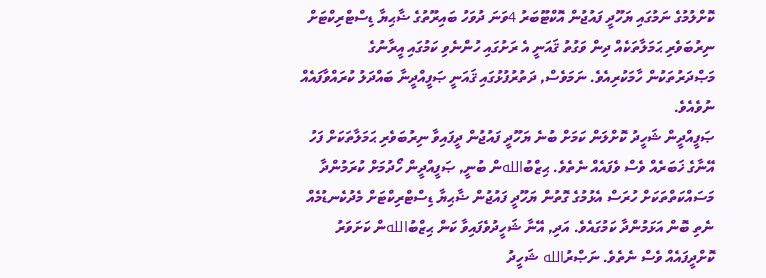ކޮށްލުމުގެ ނަމުގައި ޔަހޫދީ ފައުޖުން އޮކްޓޫބަރު 4ވަނަ ދުވަހު ބައިރޫތުގެ ޟާޙިޔާ ޑިސްޓްރިކްޓަށް ނިރުބަވެރި ޙަމަލާތަކެއް ދިން ވަގުތު ޤައަނީ އެ ރަށުގައި ހުންނެވި ކަމުގައި އީރާނުގެ މަޞްދަރުތަކުން ހާމަކުރިއެވެ. ނަމަވެސް, ދަތުރުފުޅުގައި ޤައަނީ ޞަފީއްދީނާ ބައްދަލު ކުރައްވާފައެއް ނުވެއެވެ.
ޞަފީއްދީން ޝަހީދު ކޮށްލަން ކަމަށް ބުނެ ޔަހޫދީ ފައުޖުން ދީފައިވާ ނިރުބަވެރި ޙަމަލާތަކަށް ފަހު އޭނާގެ ޚަބަރެއް ވެސް ވެފައެއް ނެތެވެ. ޙިޒްބުاللهން ބުނީ, ޞަފީއްދީން ހޯދުމަށް ކުރަމުންދާ މަސައްކަތްތަކަށް ހުރަސް އެޅުމުގެ ގޮތުން ޔަހޫދީ ފައުޖުން ޟާޙިޔާ ޑިސްޓްރިކްޓަށް މެދުކެނޑުމެއް ނެތި ބޮން އަޅަމުންދާ ކަމުގައެވެ. އަދި, އޭނާ ޝަހީދުވެފައިވާ ކަން ޙިޒްބުاللهން ކަށަވަރު ކޮށްދީފައެއް ވެސް ނެތެވެ. ނަޞްރުالله ޝަހީދު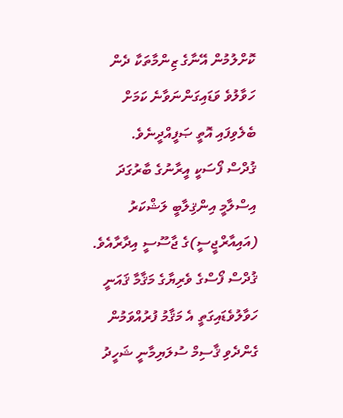ކޮށްލުމުން އޭނާގެ ޒިންމާތަކާ ދެން ހަވާލުވެ ވަޑައިގަންނަވާނެ ކަމަށް ބެލެވިފައި އޮތީ ޞަފީއްދީނެވެ.
ޤުދްސް ފޯސަކީ އީރާނުގެ ބާރުގަދަ އިސްލާމީ އިންޤިލާބީ ލަޝްކަރު (އައިއާރްޖީސީ)ގެ ޖާސޫސީ އިދާރާއެވެ. ޤުދްސް ފޯސްގެ ވެރިޔާގެ މަޤާމާ ޤައަނީ ހަވާލުވެޑައިގަތީ އެ މަޤާމު ފުރުއްވަމުން ގެންދެވި ޤާސިމް ސުލަޔިމާނީ ޝަހީދު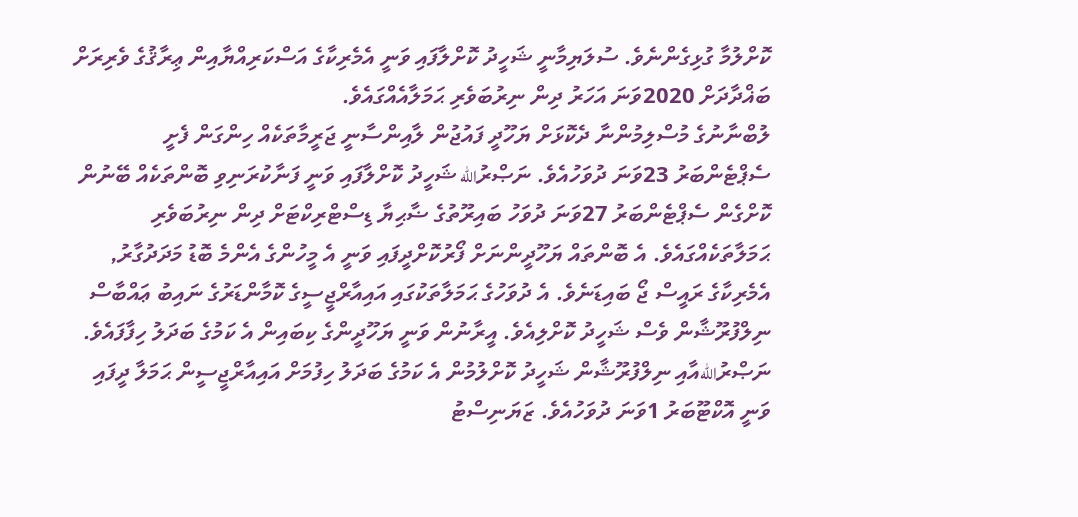ކޮށްލުމާ ގުޅިގެންނެވެ. ސުލަޔިމާނީ ޝަހީދު ކޮށްލާފައި ވަނީ އެމެރިކާގެ އަސްކަރިއްޔާއިން ޢިރާޤުގެ ވެރިރަށް ބަޣްދާދަށް 2020ވަނަ އަހަރު ދިން ނިރުބަވެރި ޙަމަލާއެއްގައެވެ.
ލުބްނާނުގެ މުސްލިމުންނާ ދެކޮޅަށް ޔަހޫދީ ފައުޖުން ލާއިންސާނީ ޖަރީމާތަކެއް ހިންގަން ފެށީ ސެޕްޓެންބަރު 23ވަނަ ދުވަހުއެވެ. ނަޞްރުالله ޝަހީދު ކޮށްލާފައި ވަނީ ފަނާކުރަނިވި ބޮންތަކެއް ބޭނުން ކޮށްގެން ސެޕްޓެންބަރު 27ވަނަ ދުވަހު ބައިރޫތުގެ ޟާޙިޔާ ޑިސްޓްރިކްޓަށް ދިން ނިރުބަވެރި ޙަމަލާތަކެއްގައެވެ. އެ ބޮންތައް ޔަހޫދީންނަށް ފޯރުކޮށްދީފައި ވަނީ އެ މީހުންގެ އެންމެ ބޮޑު މަދަދުގާރު, އެމެރިކާގެ ރައީސް ޖޯ ބައިޑަނެވެ. އެ ދުވަހުގެ ޙަމަލާތަކުގައި އައިއާރްޖީސީގެ ކޮމާންޑަރުގެ ނައިބު ޢައްބާސް ނިލްފުރޫޝާން ވެސް ޝަހީދު ކޮށްލިއެވެ. އީރާނުން ވަނީ ޔަހޫދީންގެ ކިބައިން އެ ކަމުގެ ބަދަލު ހިފާފައެވެ.
ނަޞްރުاللهއާއި ނިލްފުރޫޝާން ޝަހީދު ކޮށްލުމުން އެ ކަމުގެ ބަދަލު ހިފުމަށް އައިއާރްޖީސީން ޙަމަލާ ދީފައި ވަނީ އޮކްޓޫބަރު 1ވަނަ ދުވަހުއެވެ. ޒަޔަނިސްޓު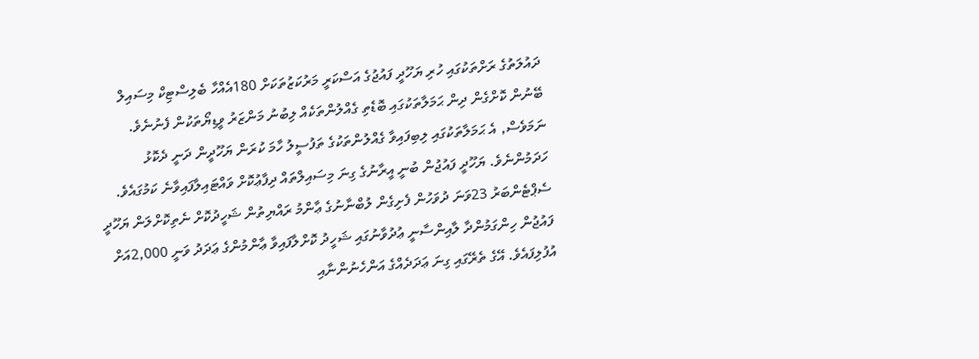ދައުލަތުގެ ރަށްތަކުގައި ހުރި ޔަހޫދީ ފައުޖުގެ އަސްކަރީ މަރުކަޒުތަކަށް 180އެއްހާ ބެލިސްޓިކް މިސައިލް ބޭނުން ކޮށްގެން ދިން ޙަމަލާތަކުގައި ބޮޑެތި ގެއްލުންތަކެއް ލިބުނު މަންޒަރު ވީޑިޔޯތަކުން ފެނުނެވެ. ނަމަވެސް, އެ ޙަމަލާތަކުގައި ލިބިފައިވާ ގެއްލުންތަކުގެ ތަފުސީލު ހާމަ ކުރަން ޔަހޫދީން ދަނީ ދެކޮޅު ހަދަމުންނެވެ. ޔަހޫދީ ފައުޖުން ބުނީ އީރާނުގެ ގިނަ މިސައިލްތައް ދިފާޢުކޮށް ވައްޓައިލާފައިވާނެ ކަމުގައެވެ.
ސެޕްޓެންބަރު 23ވަނަ ދުވަހުން ފެށިގެން ލުބްނާނުގެ ޢާންމު ރައްޔިތުން ޝަހީދުކޮށް ނެތިކޮށްލަން ޔަހޫދީ ފައުޖުން ހިންގަމުންދާ ލާއިންސާނީ ޢުދުވާނުގައި ޝަހީދު ކޮށްލާފައިވާ ޢާންމުންގެ ޢަދަދު ވަނީ 2,000އަށް އުފުލިފައެވެ. އޭގެ ތެރޭގައި ގިނަ ޢަދަދެއްގެ އަންހެނުންނާއި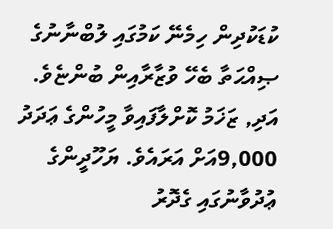ކުޑަކުދިން ހިމެނޭ ކަމުގައި ލުބްނާނުގެ ޞިއްޙަތާ ބެހޭ ވުޒާރާއިން ބުންޏެވެ. އަދި, ޒަޚަމު ކޮށްލާފައިވާ މީހުންގެ ޢަދަދު 9,000އަށް އަރައެވެ. ޔަހޫދީންގެ ޢުދުވާނުގައި ގެދޮރު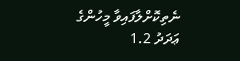ނެތިކޮށްލާފައިވާ މީހުންގެ ޢަދަދު 1.2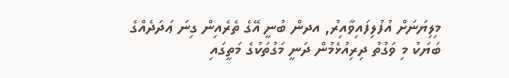މިލިޔަނަށް އުފުލިފައިވާއިރު, އދން ބުނީ އޭގެ ތެރެއިން ގިނަ ޢަދަދެއްގެ ބަޔަކު މި ވަގުތު ދިރިއުޅެމުން ދަނީ މަގުތަކުގެ މަތީގައި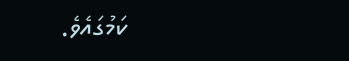ކަމުގައެވެ.